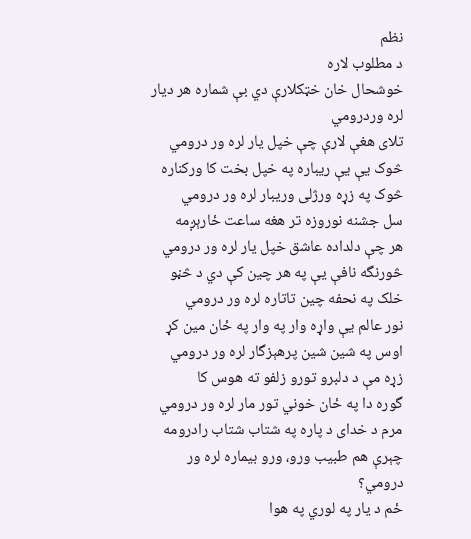نظم
د مطلوب لاره
خوشحال خان خټکلارې دي بې شماره هر ديار لره وردرومي
تلای هغې لارې چې خپل يار لره ور درومي
څوک يې يې ريباره په خپل بخت کا ورکناره
څوک په زړه ورژلی وريبار لره ور درومي
سل جشنه نوروزه تر هغه ساعت ځارېږمه
هر چې دلداده عاشق خپل يار لره ور درومي
څورنگه نافې يې په هر چين کې دي د څڼو
خلک په نحفه چين تاتاره لره ور درومي
نور عالم يې واړه وار په وار په ځان مين کړ
اوس په شين شين پرهېزگار لره ور درومي
زړه مې د دلبرو تورو زلفو ته هوس کا
گوره دا په ځان خوني تور مار لره ور درومي
مرم د خدای د پاره په شتاب شتاب رادرومه
چېرې هم طبيب ورو، ورو بيماره لره ور درومي؟
ځم د يار په لوري په هوا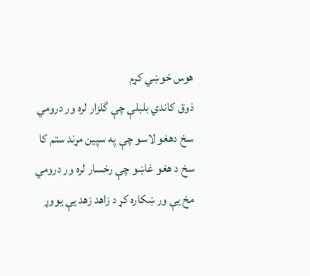هوس خوښي کړم
ذوق کاندي بلبلې چې گلزار لره ور درومي
سخ دهغو لاسو چې په سپين مړند ستم کا
سخ د هغو غاښو چې رخسار لره ور درومي
مخ يې ور ښکاره کړ د زاهد زهد يې يووړ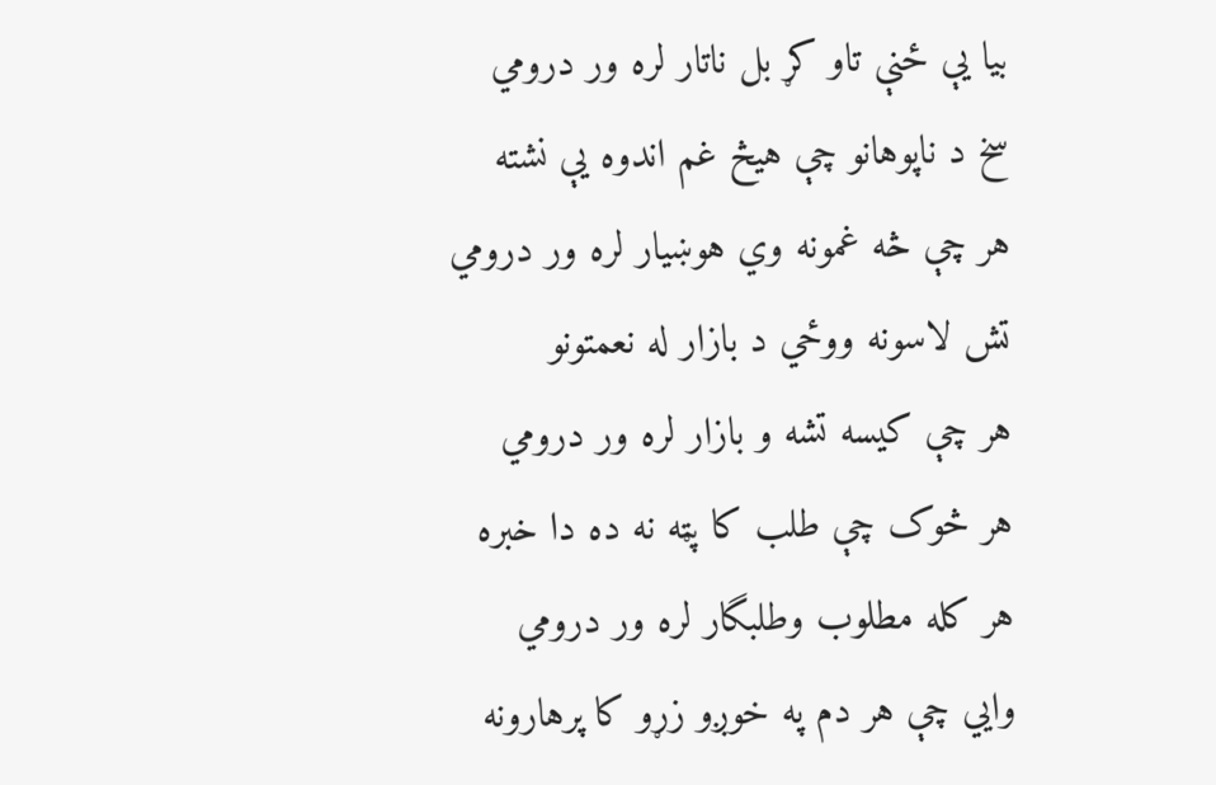بيا يې ځنې تاو کړ بل ناتار لره ور درومي
سخ د ناپوهانو چې هيڅ غم اندوه يې نشته
هر چې څه غمونه وي هوښيار لره ور درومي
تش لاسونه ووځي د بازار له نعمتونو
هر چې کيسه تشه و بازار لره ور درومي
هر څوک چې طلب کا پټه نه ده دا خبره
هر کله مطلوب وطلبگار لره ور درومي
وايي چې هر دم په خوږو زړو کا پرهارونه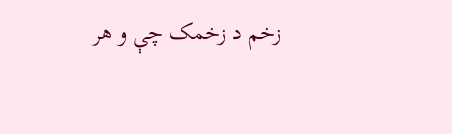زخم د زخمک چې و هر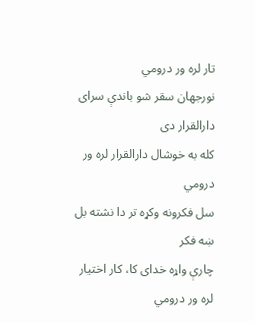تار لره ور درومي
نورجهان سقر شو باندې سرای دارالقرار دی
کله به خوشال دارالقرار لره ور درومي
سل فکرونه وکړه تر دا نشته بل ښه فکر
چارې واړه خدای کا، کار اختيار لره ور درومي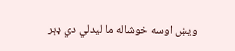ويښ اوسه خوشاله ما ليدلي دي ډېر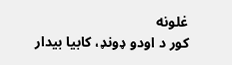غلونه
کور د اودو ډونډ، کابيا بيدار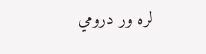لره ور درومي